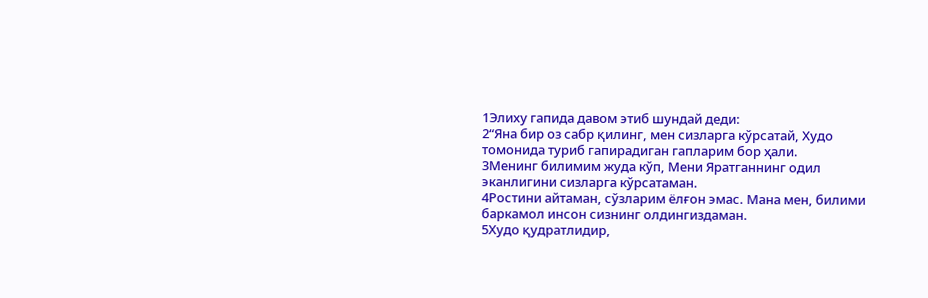1Элиху гапида давом этиб шундай деди:
2“Яна бир оз сабр қилинг, мен сизларга кўрсатай, Худо томонида туриб гапирадиган гапларим бор ҳали.
3Менинг билимим жуда кўп, Мени Яратганнинг одил эканлигини сизларга кўрсатаман.
4Ростини айтаман, сўзларим ёлғон эмас. Мана мен, билими баркамол инсон сизнинг олдингиздаман.
5Худо қудратлидир,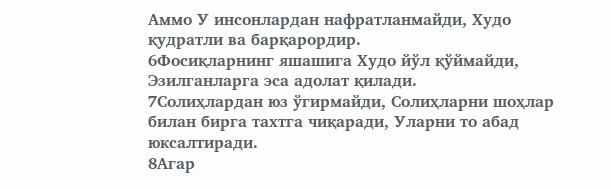Аммо У инсонлардан нафратланмайди, Худо қудратли ва барқарордир.
6Фосиқларнинг яшашига Худо йўл қўймайди, Эзилганларга эса адолат қилади.
7Солиҳлардан юз ўгирмайди, Солиҳларни шоҳлар билан бирга тахтга чиқаради, Уларни то абад юксалтиради.
8Агар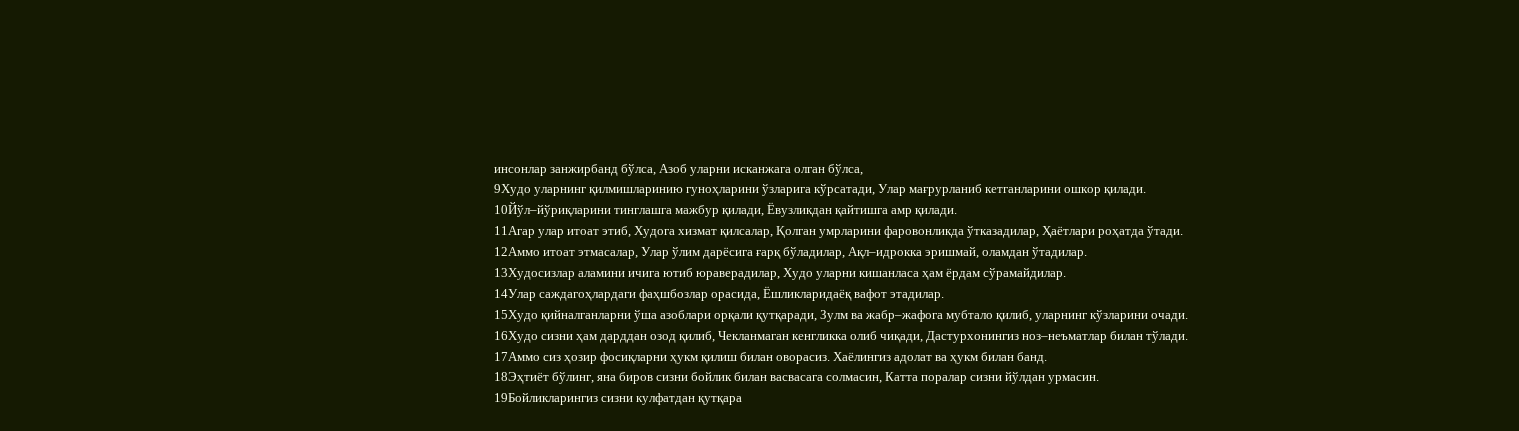инсонлар занжирбанд бўлса, Азоб уларни исканжага олган бўлса,
9Худо уларнинг қилмишларинию гуноҳларини ўзларига кўрсатади, Улар мағрурланиб кетганларини ошкор қилади.
10Йўл–йўриқларини тинглашга мажбур қилади, Ёвузликдан қайтишга амр қилади.
11Агар улар итоат этиб, Худога хизмат қилсалар, Қолган умрларини фаровонликда ўтказадилар, Ҳаётлари роҳатда ўтади.
12Аммо итоат этмасалар, Улар ўлим дарёсига ғарқ бўладилар, Ақл–идрокка эришмай, оламдан ўтадилар.
13Худосизлар аламини ичига ютиб юраверадилар, Худо уларни кишанласа ҳам ёрдам сўрамайдилар.
14Улар саждагоҳлардаги фаҳшбозлар орасида, Ёшликларидаёқ вафот этадилар.
15Худо қийналганларни ўша азоблари орқали қутқаради, Зулм ва жабр–жафога мубтало қилиб, уларнинг кўзларини очади.
16Худо сизни ҳам дарддан озод қилиб, Чекланмаган кенгликка олиб чиқади, Дастурхонингиз ноз–неъматлар билан тўлади.
17Аммо сиз ҳозир фосиқларни ҳукм қилиш билан оворасиз. Хаёлингиз адолат ва ҳукм билан банд.
18Эҳтиёт бўлинг, яна биров сизни бойлик билан васвасага солмасин, Катта поралар сизни йўлдан урмасин.
19Бойликларингиз сизни кулфатдан қутқара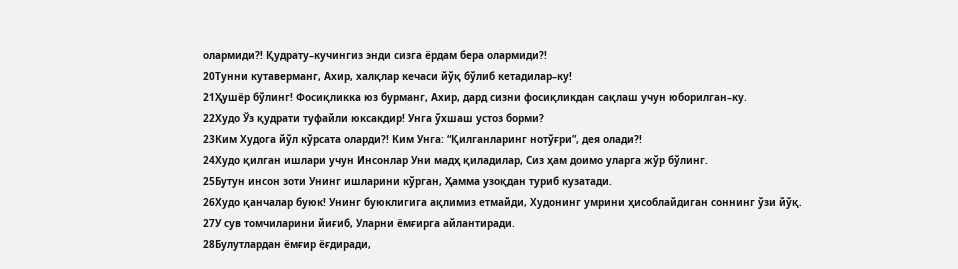олармиди?! Қудрату–кучингиз энди сизга ёрдам бера олармиди?!
20Тунни кутаверманг, Ахир, халқлар кечаси йўқ бўлиб кетадилар–ку!
21Ҳушёр бўлинг! Фосиқликка юз бурманг, Ахир, дард сизни фосиқликдан сақлаш учун юборилган–ку.
22Худо Ўз қудрати туфайли юксакдир! Унга ўхшаш устоз борми?
23Ким Худога йўл кўрсата оларди?! Ким Унга: “Қилганларинг нотўғри”, дея олади?!
24Худо қилган ишлари учун Инсонлар Уни мадҳ қиладилар, Сиз ҳам доимо уларга жўр бўлинг.
25Бутун инсон зоти Унинг ишларини кўрган, Ҳамма узоқдан туриб кузатади.
26Худо қанчалар буюк! Унинг буюклигига ақлимиз етмайди, Худонинг умрини ҳисоблайдиган соннинг ўзи йўқ.
27У сув томчиларини йиғиб, Уларни ёмғирга айлантиради.
28Булутлардан ёмғир ёғдиради,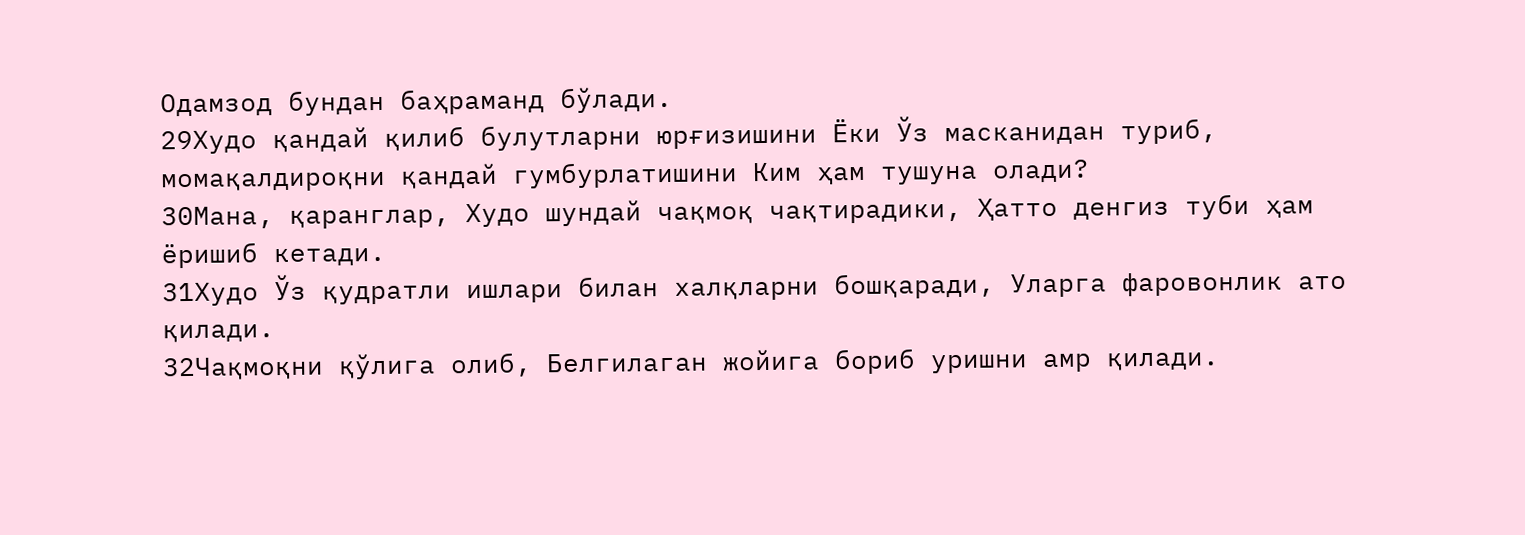Одамзод бундан баҳраманд бўлади.
29Худо қандай қилиб булутларни юрғизишини Ёки Ўз масканидан туриб, момақалдироқни қандай гумбурлатишини Ким ҳам тушуна олади?
30Мана, қаранглар, Худо шундай чақмоқ чақтирадики, Ҳатто денгиз туби ҳам ёришиб кетади.
31Худо Ўз қудратли ишлари билан халқларни бошқаради, Уларга фаровонлик ато қилади.
32Чақмоқни қўлига олиб, Белгилаган жойига бориб уришни амр қилади.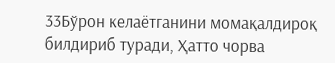33Бўрон келаётганини момақалдироқ билдириб туради, Ҳатто чорва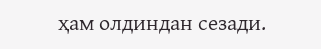ҳам олдиндан сезади.